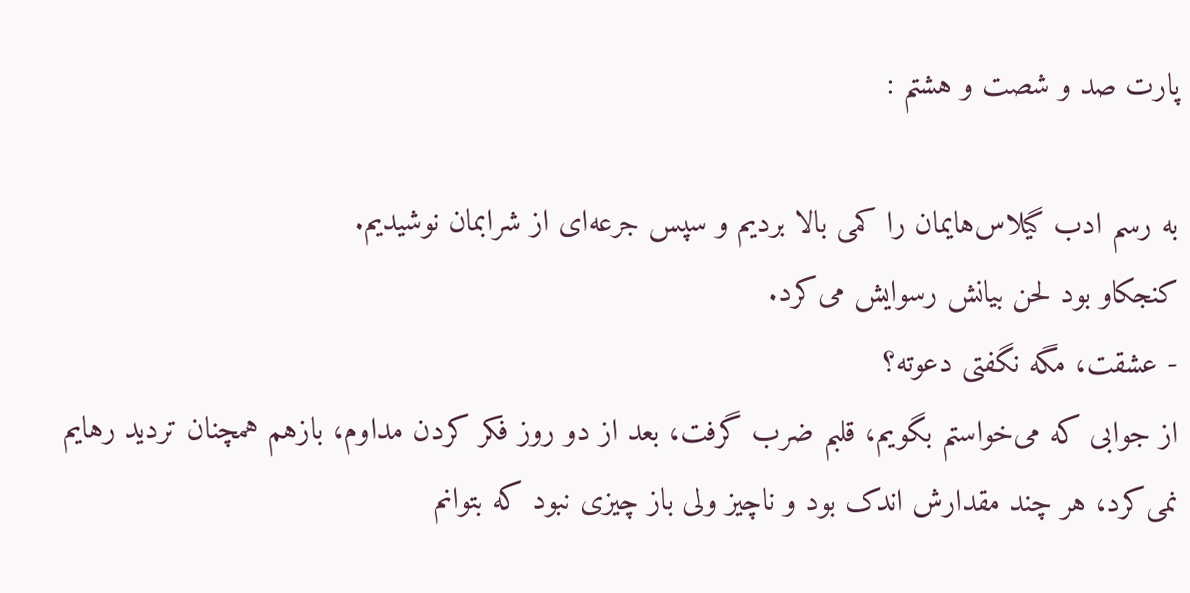پارت صد و شصت و هشتم :

به رسم ادب گیلاس‌هایمان را کمی بالا بردیم و سپس جرعه‌ای از شرابمان نوشیدیم.
کنجکاو بود لحن بیانش رسوایش می‌کرد.
- عشقت، مگه نگفتی دعوته؟
از جوابی که می‌خواستم بگویم، قلبم ضرب گرفت، بعد از دو روز فکر کردن مداوم، بازهم همچنان تردید رهایم نمی‌کرد، هر چند مقدارش اندک بود و ناچیز ولی باز چیزی نبود که بتوانم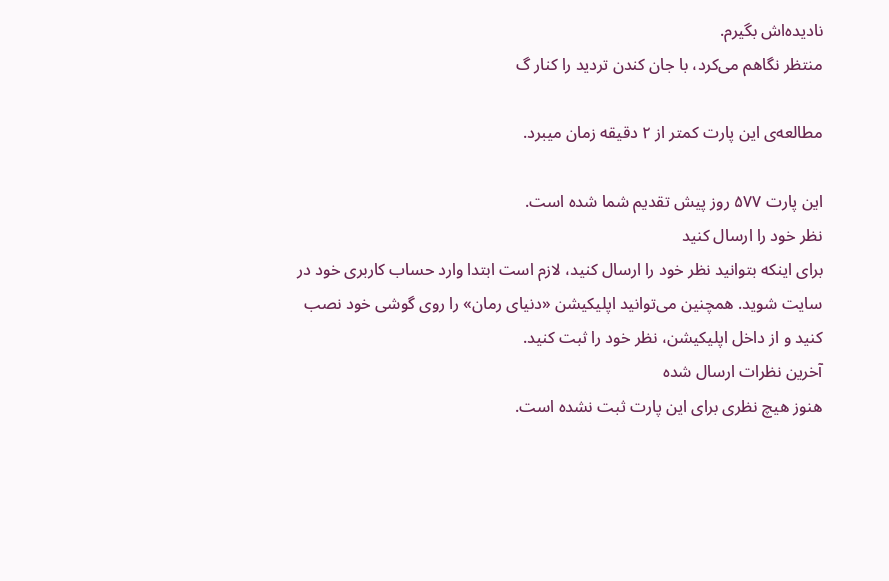نادیده‌اش بگیرم.
منتظر نگاهم می‌کرد، با جان کندن تردید را کنار گ

مطالعه‌ی این پارت کمتر از ۲ دقیقه زمان میبرد.

این پارت ۵۷۷ روز پیش تقدیم شما شده است.
نظر خود را ارسال کنید
برای اینکه بتوانید نظر خود را ارسال کنید، لازم است ابتدا وارد حساب کاربری خود در سایت شوید. همچنین می‌توانید اپلیکیشن «دنیای رمان» را روی گوشی خود نصب کنید و از داخل اپلیکیشن، نظر خود را ثبت کنید.
آخرین نظرات ارسال شده
هنوز هیچ نظری برای این پارت ثبت نشده است.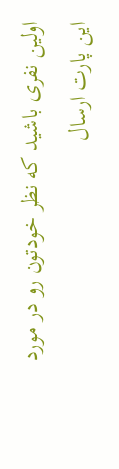اولین نفری باشید که نظر خودتون رو در مورد این پارت ارسال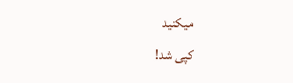میکنید
کپی شد!